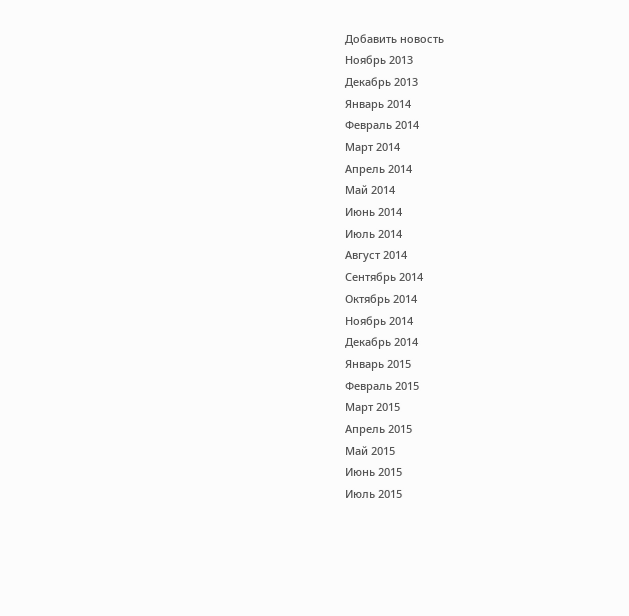Добавить новость
Ноябрь 2013
Декабрь 2013
Январь 2014
Февраль 2014
Март 2014
Апрель 2014
Май 2014
Июнь 2014
Июль 2014
Август 2014
Сентябрь 2014
Октябрь 2014
Ноябрь 2014
Декабрь 2014
Январь 2015
Февраль 2015
Март 2015
Апрель 2015
Май 2015
Июнь 2015
Июль 2015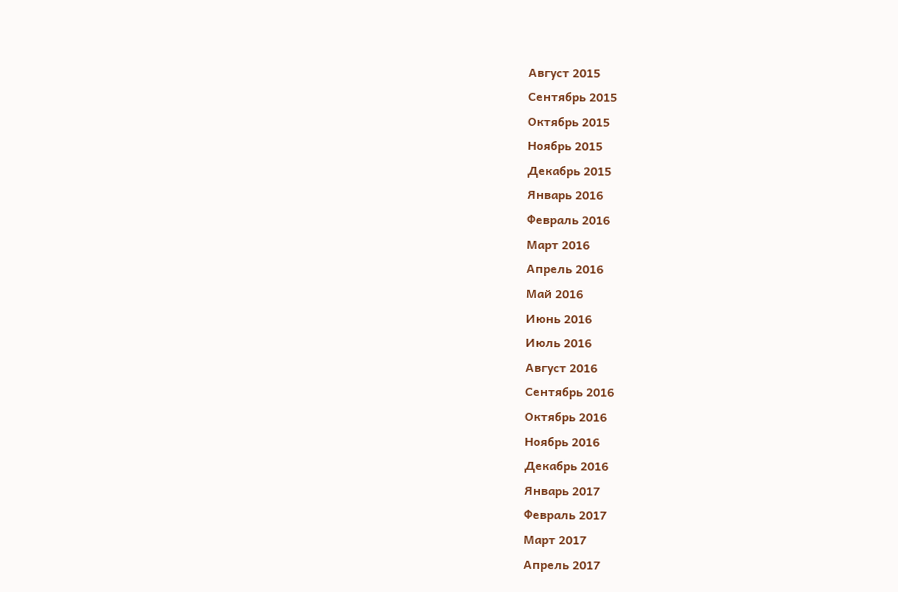Август 2015
Сентябрь 2015
Октябрь 2015
Ноябрь 2015
Декабрь 2015
Январь 2016
Февраль 2016
Март 2016
Апрель 2016
Май 2016
Июнь 2016
Июль 2016
Август 2016
Сентябрь 2016
Октябрь 2016
Ноябрь 2016
Декабрь 2016
Январь 2017
Февраль 2017
Март 2017
Апрель 2017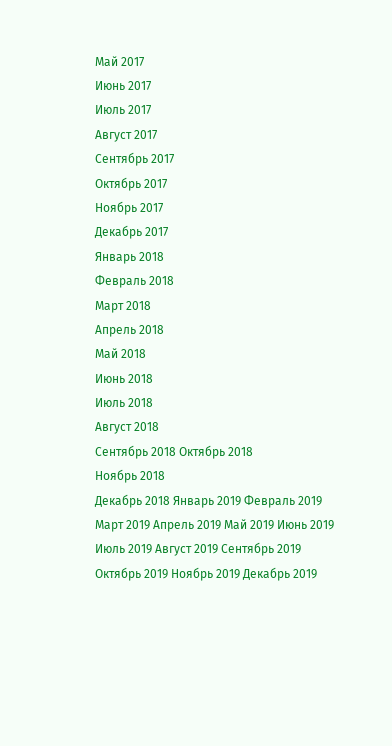Май 2017
Июнь 2017
Июль 2017
Август 2017
Сентябрь 2017
Октябрь 2017
Ноябрь 2017
Декабрь 2017
Январь 2018
Февраль 2018
Март 2018
Апрель 2018
Май 2018
Июнь 2018
Июль 2018
Август 2018
Сентябрь 2018 Октябрь 2018
Ноябрь 2018
Декабрь 2018 Январь 2019 Февраль 2019 Март 2019 Апрель 2019 Май 2019 Июнь 2019 Июль 2019 Август 2019 Сентябрь 2019 Октябрь 2019 Ноябрь 2019 Декабрь 2019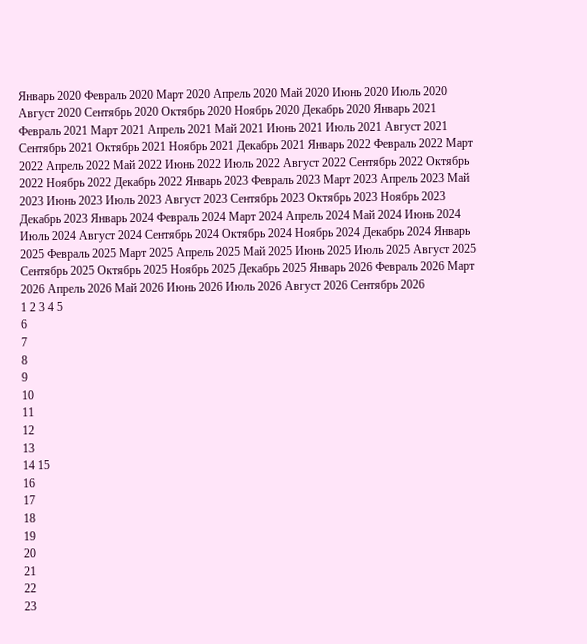Январь 2020 Февраль 2020 Март 2020 Апрель 2020 Май 2020 Июнь 2020 Июль 2020 Август 2020 Сентябрь 2020 Октябрь 2020 Ноябрь 2020 Декабрь 2020 Январь 2021 Февраль 2021 Март 2021 Апрель 2021 Май 2021 Июнь 2021 Июль 2021 Август 2021 Сентябрь 2021 Октябрь 2021 Ноябрь 2021 Декабрь 2021 Январь 2022 Февраль 2022 Март 2022 Апрель 2022 Май 2022 Июнь 2022 Июль 2022 Август 2022 Сентябрь 2022 Октябрь 2022 Ноябрь 2022 Декабрь 2022 Январь 2023 Февраль 2023 Март 2023 Апрель 2023 Май 2023 Июнь 2023 Июль 2023 Август 2023 Сентябрь 2023 Октябрь 2023 Ноябрь 2023 Декабрь 2023 Январь 2024 Февраль 2024 Март 2024 Апрель 2024 Май 2024 Июнь 2024 Июль 2024 Август 2024 Сентябрь 2024 Октябрь 2024 Ноябрь 2024 Декабрь 2024 Январь 2025 Февраль 2025 Март 2025 Апрель 2025 Май 2025 Июнь 2025 Июль 2025 Август 2025 Сентябрь 2025 Октябрь 2025 Ноябрь 2025 Декабрь 2025 Январь 2026 Февраль 2026 Март 2026 Апрель 2026 Май 2026 Июнь 2026 Июль 2026 Август 2026 Сентябрь 2026
1 2 3 4 5
6
7
8
9
10
11
12
13
14 15
16
17
18
19
20
21
22
23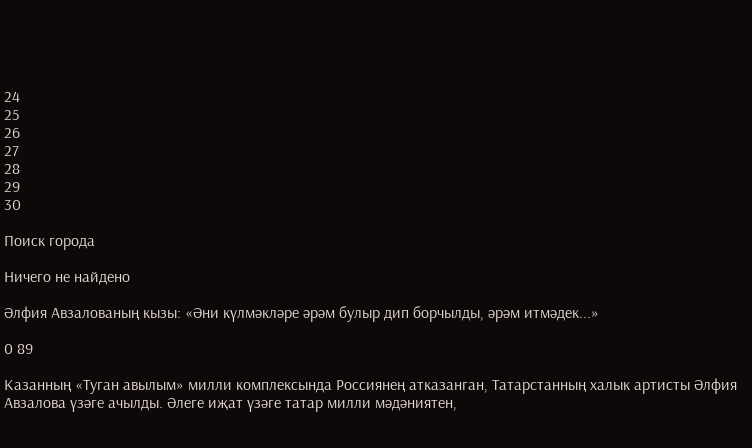24
25
26
27
28
29
30

Поиск города

Ничего не найдено

Әлфия Авзалованың кызы: «Әни күлмәкләре әрәм булыр дип борчылды, әрәм итмәдек...»

0 89

Казанның «Туган авылым» милли комплексында Россиянең атказанган, Татарстанның халык артисты Әлфия Авзалова үзәге ачылды. Әлеге иҗат үзәге татар милли мәдәниятен,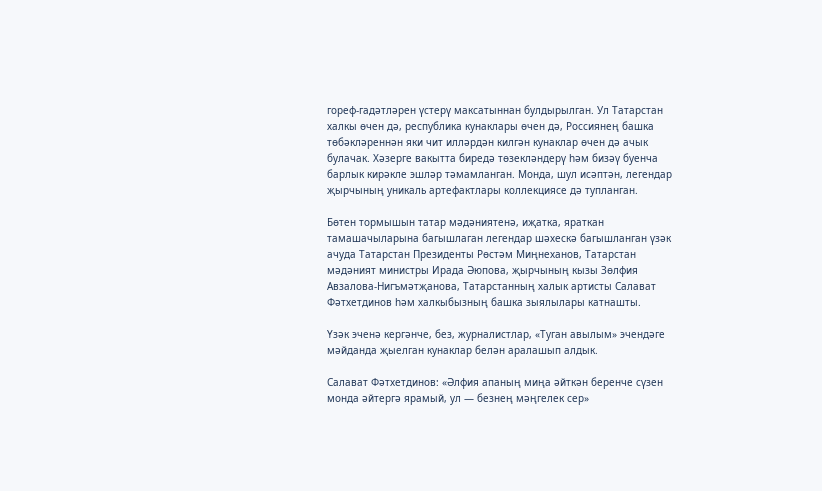гореф-гадәтләрен үстерү максатыннан булдырылган. Ул Татарстан халкы өчен дә, республика кунаклары өчен дә, Россиянең башка төбәкләреннән яки чит илләрдән килгән кунаклар өчен дә ачык булачак. Хәзерге вакытта биредә төзекләндерү һәм бизәү буенча барлык кирәкле эшләр тәмамланган. Монда, шул исәптән, легендар җырчының уникаль артефактлары коллекциясе дә тупланган.

Бөтен тормышын татар мәдәниятенә, иҗатка, яраткан тамашачыларына багышлаган легендар шәхескә багышланган үзәк ачуда Татарстан Президенты Рөстәм Миңнеханов, Татарстан мәдәният министры Ирада Әюпова, җырчының кызы Зөлфия Авзалова-Нигъмәтҗанова, Татарстанның халык артисты Салават Фәтхетдинов һәм халкыбызның башка зыялылары катнашты.

Үзәк эченә кергәнче, без, журналистлар, «Туган авылым» эчендәге мәйданда җыелган кунаклар белән аралашып алдык.

Салават Фәтхетдинов: «Әлфия апаның миңа әйткән беренче сүзен монда әйтергә ярамый, ул — безнең мәңгелек сер»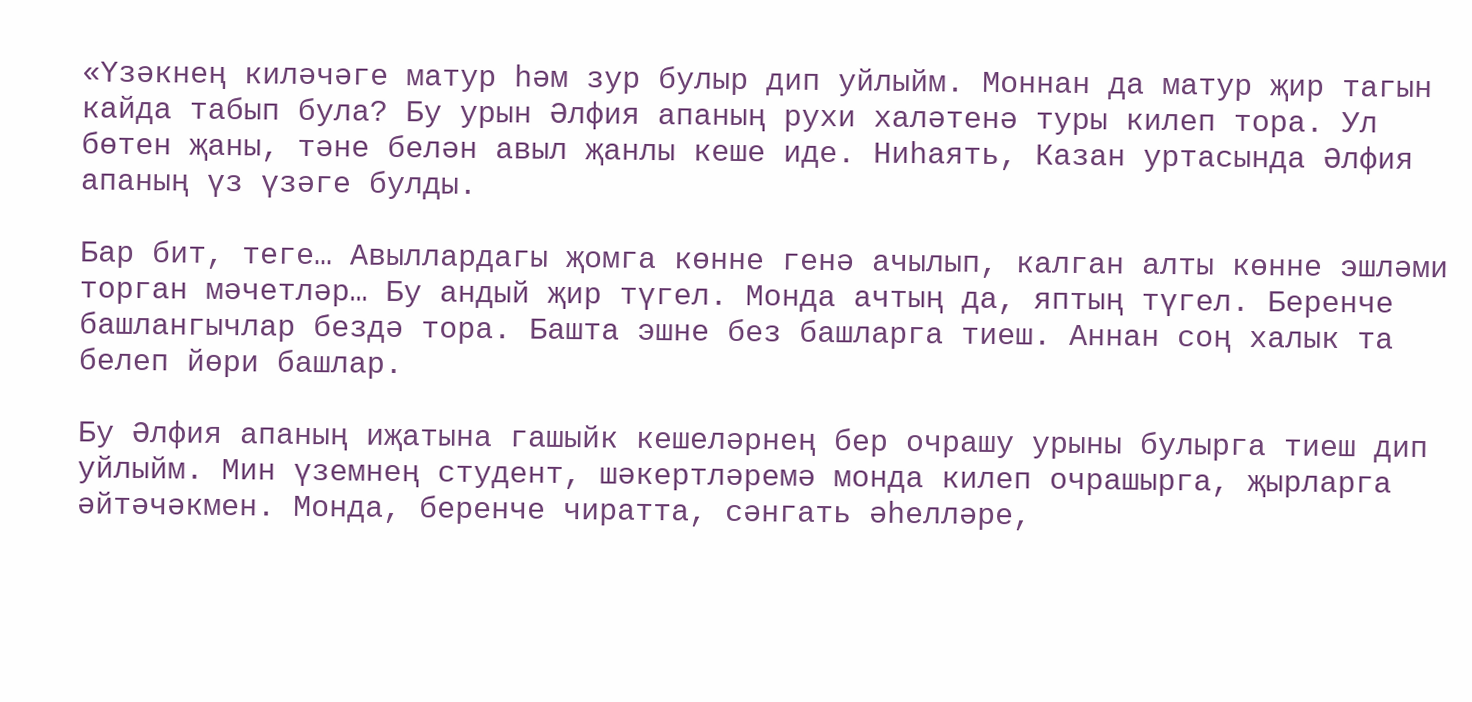«Үзәкнең киләчәге матур һәм зур булыр дип уйлыйм. Моннан да матур җир тагын кайда табып була? Бу урын Әлфия апаның рухи халәтенә туры килеп тора. Ул бөтен җаны, тәне белән авыл җанлы кеше иде. Ниһаять, Казан уртасында Әлфия апаның үз үзәге булды.

Бар бит, теге… Авыллардагы җомга көнне генә ачылып, калган алты көнне эшләми торган мәчетләр… Бу андый җир түгел. Монда ачтың да, яптың түгел. Беренче башлангычлар бездә тора. Башта эшне без башларга тиеш. Аннан соң халык та белеп йөри башлар.

Бу Әлфия апаның иҗатына гашыйк кешеләрнең бер очрашу урыны булырга тиеш дип уйлыйм. Мин үземнең студент, шәкертләремә монда килеп очрашырга, җырларга әйтәчәкмен. Монда, беренче чиратта, сәнгать әһелләре,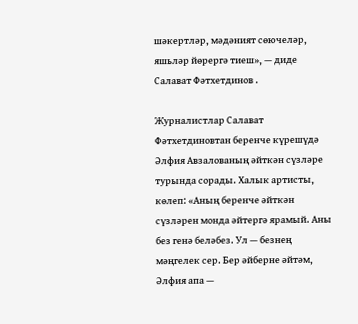шәкертләр, мәдәният сөючеләр, яшьләр йөрергә тиеш», — диде Салават Фәтхетдинов .

Журналистлар Салават Фәтхетдиновтан беренче күрешүдә Әлфия Авзалованың әйткән сүзләре турында сорады. Халык артисты, көлеп: «Аның беренче әйткән сүзләрен монда әйтергә ярамый. Аны без генә беләбез. Ул — безнең мәңгелек сер. Бер әйберне әйтәм, Әлфия апа —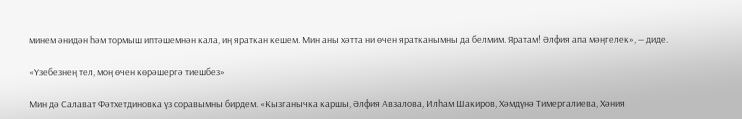минем әнидән һәм тормыш иптәшемнән кала, иң яраткан кешем. Мин аны хәтта ни өчен яратканымны да белмим. Яратам! Әлфия апа мәңгелек», — диде.

«Үзебезнең тел, моң өчен көрәшергә тиешбез»

Мин дә Салават Фәтхетдиновка үз соравымны бирдем. «Кызганычка каршы, Әлфия Авзалова, Илһам Шакиров, Хәмдүнә Тимергалиева, Хәния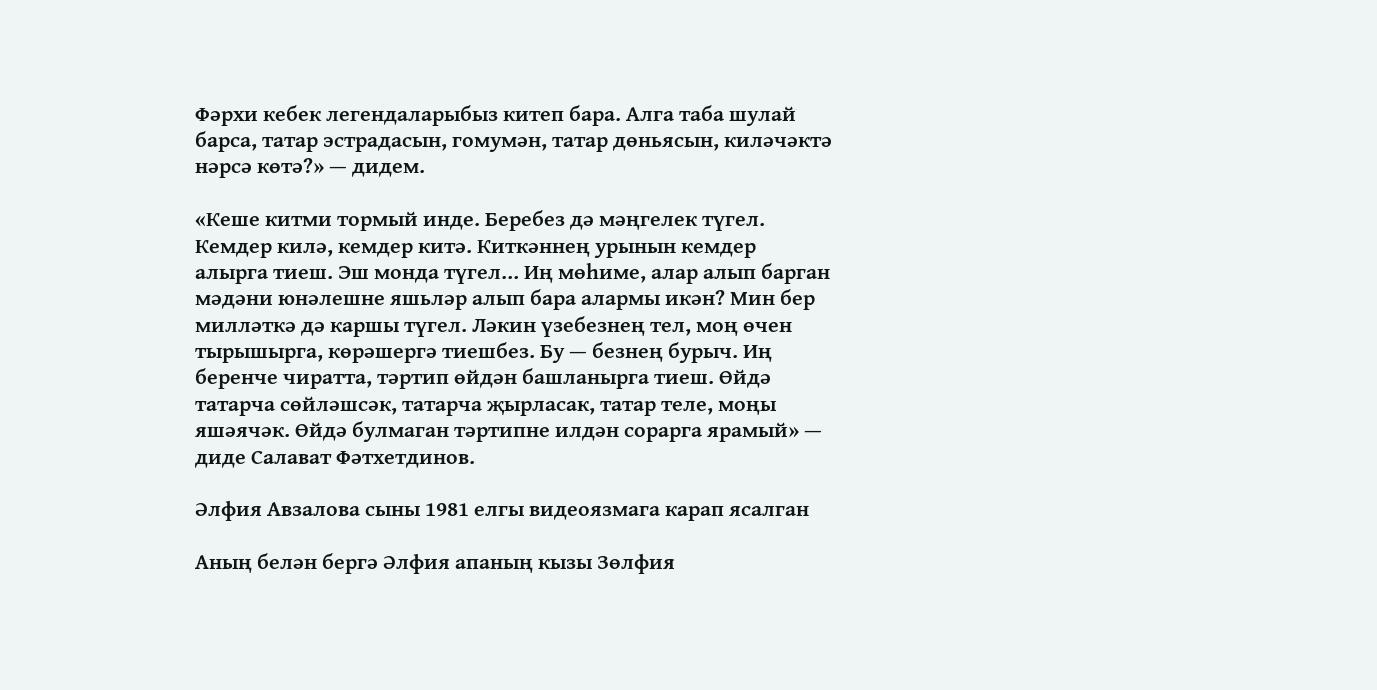Фәрхи кебек легендаларыбыз китеп бара. Алга таба шулай барса, татар эстрадасын, гомумән, татар дөньясын, киләчәктә нәрсә көтә?» — дидем.

«Кеше китми тормый инде. Беребез дә мәңгелек түгел. Кемдер килә, кемдер китә. Киткәннең урынын кемдер алырга тиеш. Эш монда түгел… Иң мөһиме, алар алып барган мәдәни юнәлешне яшьләр алып бара алармы икән? Мин бер милләткә дә каршы түгел. Ләкин үзебезнең тел, моң өчен тырышырга, көрәшергә тиешбез. Бу — безнең бурыч. Иң беренче чиратта, тәртип өйдән башланырга тиеш. Өйдә татарча сөйләшсәк, татарча җырласак, татар теле, моңы яшәячәк. Өйдә булмаган тәртипне илдән сорарга ярамый» — диде Салават Фәтхетдинов.

Әлфия Авзалова сыны 1981 елгы видеоязмага карап ясалган

Аның белән бергә Әлфия апаның кызы Зөлфия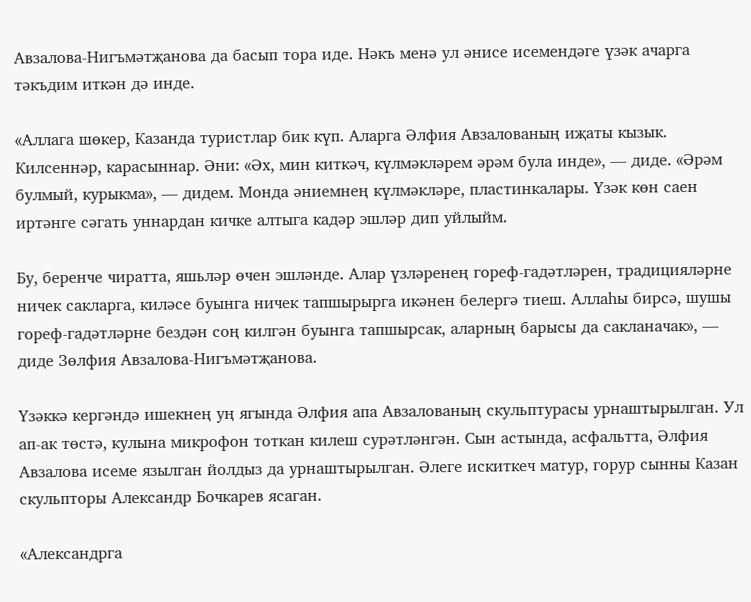Авзалова-Нигъмәтҗанова да басып тора иде. Нәкъ менә ул әнисе исемендәге үзәк ачарга тәкъдим иткән дә инде.

«Аллага шөкер, Казанда туристлар бик күп. Аларга Әлфия Авзалованың иҗаты кызык. Килсеннәр, карасыннар. Әни: «Әх, мин киткәч, күлмәкләрем әрәм була инде», — диде. «Әрәм булмый, курыкма», — дидем. Монда әниемнең күлмәкләре, пластинкалары. Үзәк көн саен иртәнге сәгать уннардан кичке алтыга кадәр эшләр дип уйлыйм.

Бу, беренче чиратта, яшьләр өчен эшләнде. Алар үзләренең гореф-гадәтләрен, традицияләрне ничек сакларга, киләсе буынга ничек тапшырырга икәнен белергә тиеш. Аллаһы бирсә, шушы гореф-гадәтләрне бездән соң килгән буынга тапшырсак, аларның барысы да сакланачак», — диде Зөлфия Авзалова-Нигъмәтҗанова.

Үзәккә кергәндә ишекнең уң ягында Әлфия апа Авзалованың скульптурасы урнаштырылган. Ул ап-ак төстә, кулына микрофон тоткан килеш сурәтләнгән. Сын астында, асфальтта, Әлфия Авзалова исеме язылган йолдыз да урнаштырылган. Әлеге искиткеч матур, горур сынны Казан скульпторы Александр Бочкарев ясаган.

«Александрга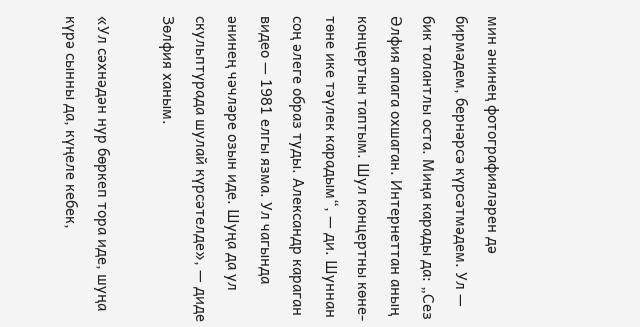мин әнинең фотографияләрен дә бирмәдем, бернәрсә күрсәтмәдем. Ул — бик талантлы оста. Миңа карады да: „Сез Әлфия апага охшаган. Интернеттан аның концертын таптым. Шул концертны көне-төне ике тәүлек карадым“, — ди. Шуннан соң әлеге образ туды. Александр караган видео — 1981 елгы язма. Ул чагында әнинең чәчләре озын иде. Шуңа да ул скульптурада шулай күрсәтелде», — диде Зөлфия ханым.

«Ул сәхнәдән нур бөркеп тора иде, шуңа күрә сынны да, күңеле кебек,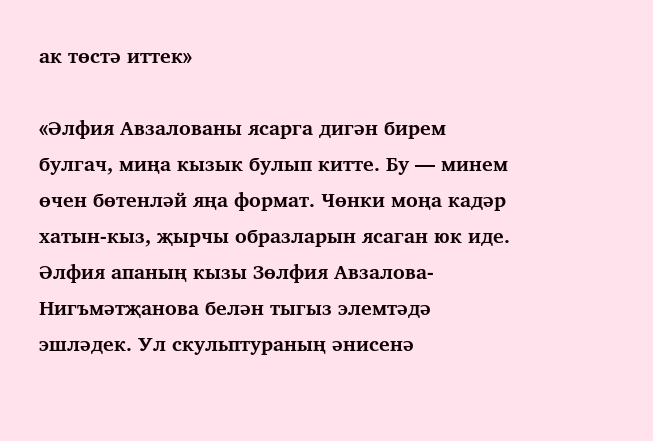ак төстә иттек»

«Әлфия Авзалованы ясарга дигән бирем булгач, миңа кызык булып китте. Бу — минем өчен бөтенләй яңа формат. Чөнки моңа кадәр хатын-кыз, җырчы образларын ясаган юк иде. Әлфия апаның кызы Зөлфия Авзалова-Нигъмәтҗанова белән тыгыз элемтәдә эшләдек. Ул скульптураның әнисенә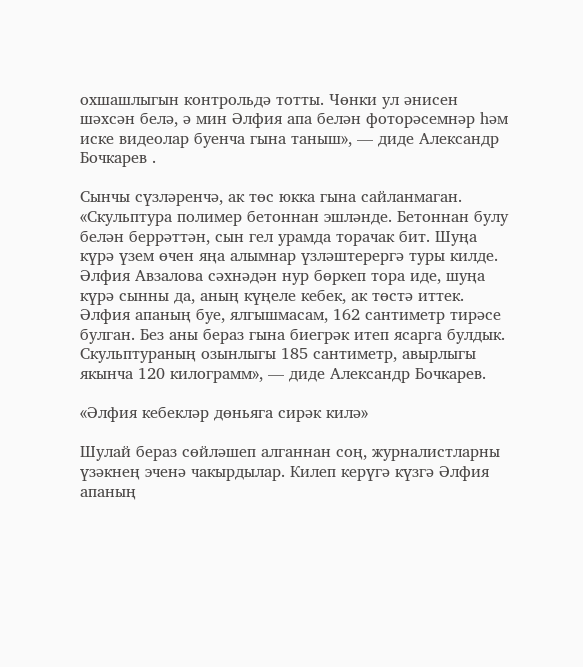охшашлыгын контрольдә тотты. Чөнки ул әнисен шәхсән белә, ә мин Әлфия апа белән фоторәсемнәр һәм иске видеолар буенча гына таныш», — диде Александр Бочкарев .

Сынчы сүзләренчә, ак төс юкка гына сайланмаган. «Скульптура полимер бетоннан эшләнде. Бетоннан булу белән беррәттән, сын гел урамда торачак бит. Шуңа күрә үзем өчен яңа алымнар үзләштерергә туры килде. Әлфия Авзалова сәхнәдән нур бөркеп тора иде, шуңа күрә сынны да, аның күңеле кебек, ак төстә иттек. Әлфия апаның буе, ялгышмасам, 162 сантиметр тирәсе булган. Без аны бераз гына биегрәк итеп ясарга булдык. Скульптураның озынлыгы 185 сантиметр, авырлыгы якынча 120 килограмм», — диде Александр Бочкарев.

«Әлфия кебекләр дөньяга сирәк килә»

Шулай бераз сөйләшеп алганнан соң, журналистларны үзәкнең эченә чакырдылар. Килеп керүгә күзгә Әлфия апаның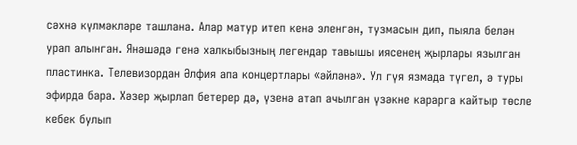сәхнә күлмәкләре ташлана. Алар матур итеп кенә эленгән, тузмасын дип, пыяла белән урап алынган. Янәшәдә генә халкыбызның легендар тавышы иясенең җырлары язылган пластинка. Телевизордан Әлфия апа концертлары «әйләнә». Ул гүя язмада түгел, ә туры эфирда бара. Хәзер җырлап бетерер дә, үзенә атап ачылган үзәкне карарга кайтыр төсле кебек булып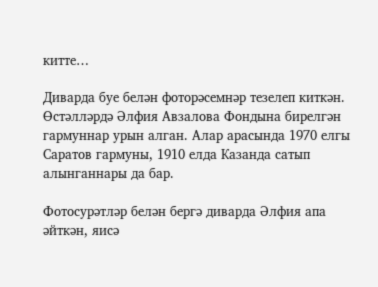китте…

Диварда буе белән фоторәсемнәр тезелеп киткән. Өстәлләрдә Әлфия Авзалова Фондына бирелгән гармуннар урын алган. Алар арасында 1970 елгы Саратов гармуны, 1910 елда Казанда сатып алынганнары да бар.

Фотосурәтләр белән бергә диварда Әлфия апа әйткән, яисә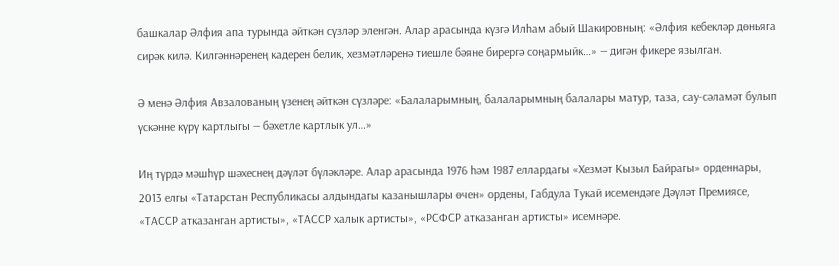башкалар Әлфия апа турында әйткән сүзләр эленгән. Алар арасында күзгә Илһам абый Шакировның: «Әлфия кебекләр дөньяга сирәк килә. Килгәннәренең кадерен белик, хезмәтләренә тиешле бәяне бирергә соңармыйк…» — дигән фикере язылган.

Ә менә Әлфия Авзалованың үзенең әйткән сүзләре: «Балаларымның, балаларымның балалары матур, таза, сау-сәламәт булып үскәнне күрү картлыгы — бәхетле картлык ул…»

Иң түрдә мәшһүр шәхеснең дәүләт бүләкләре. Алар арасында 1976 һәм 1987 еллардагы «Хезмәт Кызыл Байрагы» орденнары, 2013 елгы «Татарстан Республикасы алдындагы казанышлары өчен» ордены, Габдула Тукай исемендәге Дәүләт Премиясе, «ТАССР атказанган артисты», «ТАССР халык артисты», «РСФСР атказанган артисты» исемнәре.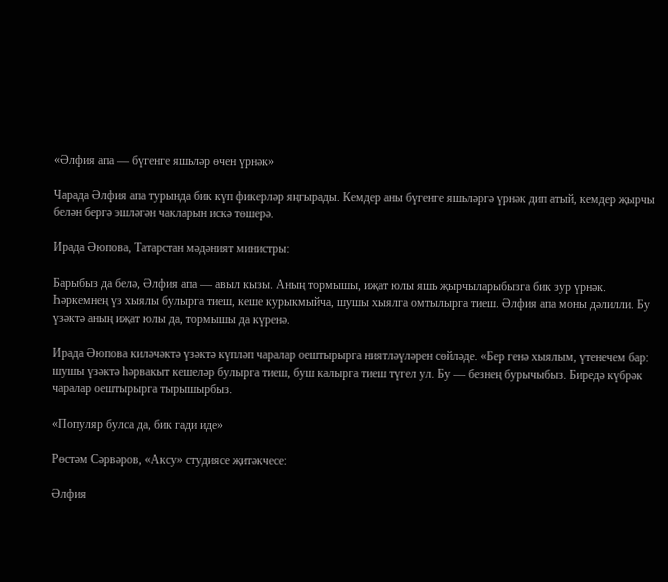«Әлфия апа — бүгенге яшьләр өчен үрнәк»

Чарада Әлфия апа турында бик күп фикерләр яңгырады. Кемдер аны бүгенге яшьләргә үрнәк дип атый, кемдер җырчы белән бергә эшләгән чакларын искә төшерә.

Ирада Әюпова, Татарстан мәдәният министры:

Барыбыз да белә, Әлфия апа — авыл кызы. Аның тормышы, иҗат юлы яшь җырчыларыбызга бик зур үрнәк. Һәркемнең үз хыялы булырга тиеш, кеше курыкмыйча, шушы хыялга омтылырга тиеш. Әлфия апа моны дәлилли. Бу үзәктә аның иҗат юлы да, тормышы да күренә.

Ирада Әюпова киләчәктә үзәктә күпләп чаралар оештырырга ниятләүләрен сөйләде. «Бер генә хыялым, үтенечем бар: шушы үзәктә һәрвакыт кешеләр булырга тиеш, буш калырга тиеш түгел ул. Бу — безнең бурычыбыз. Биредә күбрәк чаралар оештырырга тырышырбыз.

«Популяр булса да, бик гади иде»

Рөстәм Сәрвәров, «Аксу» студиясе җитәкчесе:

Әлфия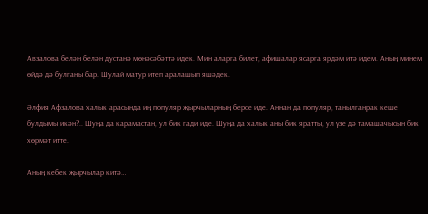Авзалова белән белән дустанә мөнәсәбәттә идек. Мин аларга билет, афишалар ясарга ярдәм итә идем. Аның минем өйдә дә булганы бар. Шулай матур итеп аралашып яшәдек.

Әлфия Афзалова халык арасында иң популяр җырчыларның берсе иде. Аннан да популяр, танылганрак кеше булдымы икән?.. Шуңа да карамастан, ул бик гади иде. Шуңа да халык аны бик яратты, ул үзе дә тамашачысын бик хөрмәт итте.

Аның кебек җырчылар китә…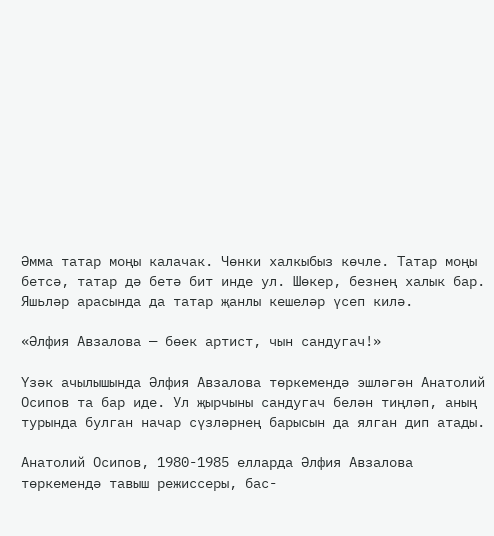Әмма татар моңы калачак. Чөнки халкыбыз көчле. Татар моңы бетсә, татар дә бетә бит инде ул. Шөкер, безнең халык бар. Яшьләр арасында да татар җанлы кешеләр үсеп килә.

«Әлфия Авзалова — бөек артист, чын сандугач!»

Үзәк ачылышында Әлфия Авзалова төркемендә эшләгән Анатолий Осипов та бар иде. Ул җырчыны сандугач белән тиңләп, аның турында булган начар сүзләрнең барысын да ялган дип атады.

Анатолий Осипов, 1980-1985 елларда Әлфия Авзалова төркемендә тавыш режиссеры, бас-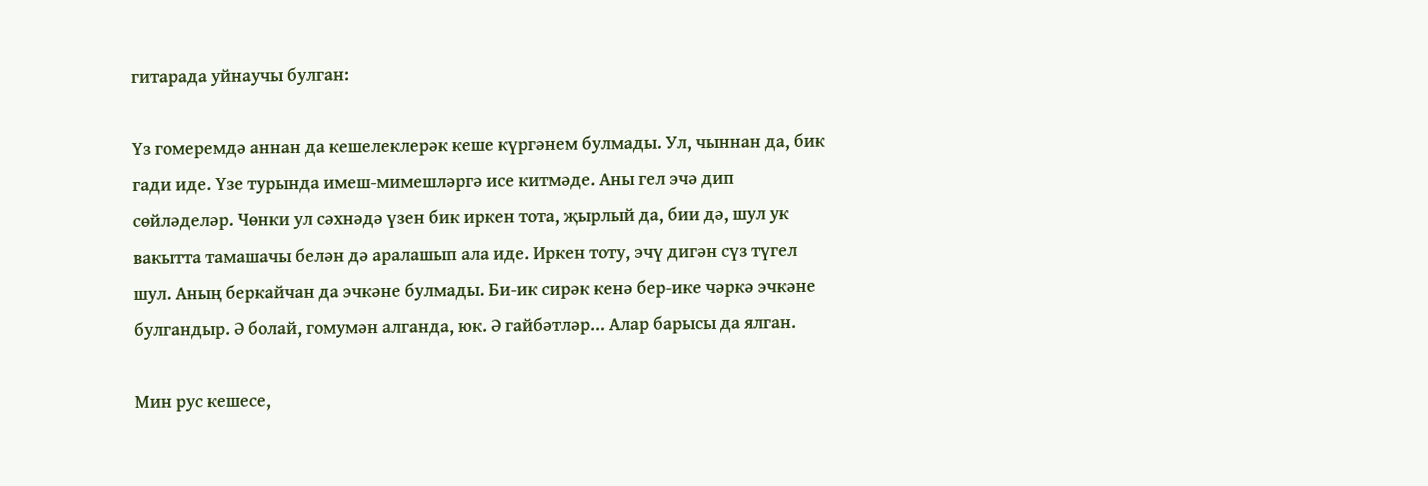гитарада уйнаучы булган:

Үз гомеремдә аннан да кешелеклерәк кеше күргәнем булмады. Ул, чыннан да, бик гади иде. Үзе турында имеш-мимешләргә исе китмәде. Аны гел эчә дип сөйләделәр. Чөнки ул сәхнәдә үзен бик иркен тота, җырлый да, бии дә, шул ук вакытта тамашачы белән дә аралашып ала иде. Иркен тоту, эчү дигән сүз түгел шул. Аның беркайчан да эчкәне булмады. Би-ик сирәк кенә бер-ике чәркә эчкәне булгандыр. Ә болай, гомумән алганда, юк. Ә гайбәтләр… Алар барысы да ялган.

Мин рус кешесе,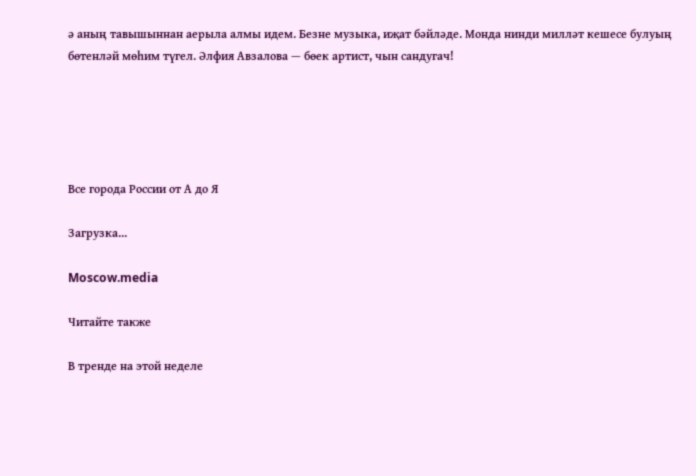ә аның тавышыннан аерыла алмы идем. Безне музыка, иҗат бәйләде. Монда нинди милләт кешесе булуың бөтенләй мөһим түгел. Әлфия Авзалова — бөек артист, чын сандугач!





Все города России от А до Я

Загрузка...

Moscow.media

Читайте также

В тренде на этой неделе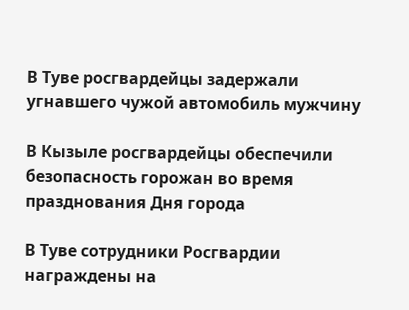В Туве росгвардейцы задержали угнавшего чужой автомобиль мужчину

В Кызыле росгвардейцы обеспечили безопасность горожан во время празднования Дня города

В Туве сотрудники Росгвардии награждены на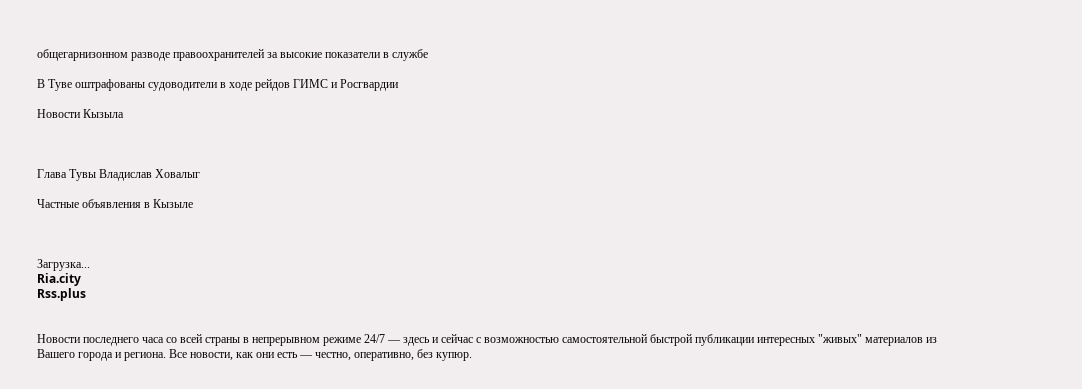общегарнизонном разводе правоохранителей за высокие показатели в службе

В Туве оштрафованы судоводители в ходе рейдов ГИМС и Росгвардии

Новости Кызыла



Глава Тувы Владислав Ховалыг

Частные объявления в Кызыле



Загрузка...
Ria.city
Rss.plus


Новости последнего часа со всей страны в непрерывном режиме 24/7 — здесь и сейчас с возможностью самостоятельной быстрой публикации интересных "живых" материалов из Вашего города и региона. Все новости, как они есть — честно, оперативно, без купюр.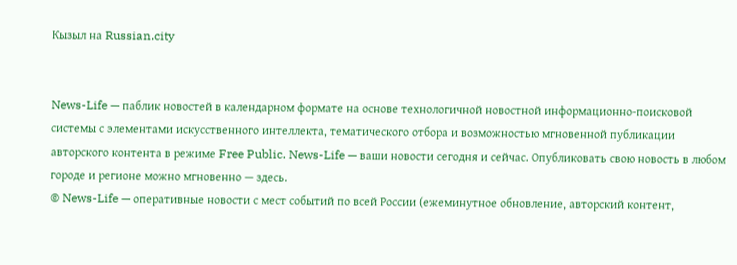Кызыл на Russian.city


News-Life — паблик новостей в календарном формате на основе технологичной новостной информационно-поисковой системы с элементами искусственного интеллекта, тематического отбора и возможностью мгновенной публикации авторского контента в режиме Free Public. News-Life — ваши новости сегодня и сейчас. Опубликовать свою новость в любом городе и регионе можно мгновенно — здесь.
© News-Life — оперативные новости с мест событий по всей России (ежеминутное обновление, авторский контент,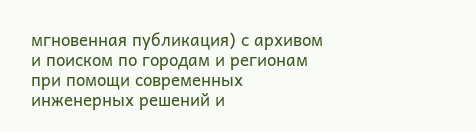мгновенная публикация) с архивом и поиском по городам и регионам при помощи современных инженерных решений и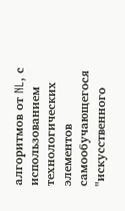алгоритмов от NL, с использованием технологических элементов самообучающегося "искусственного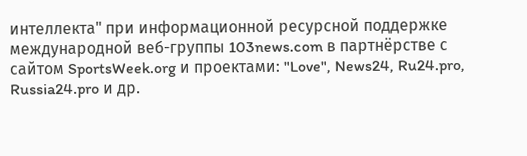интеллекта" при информационной ресурсной поддержке международной веб-группы 103news.com в партнёрстве с сайтом SportsWeek.org и проектами: "Love", News24, Ru24.pro, Russia24.pro и др.